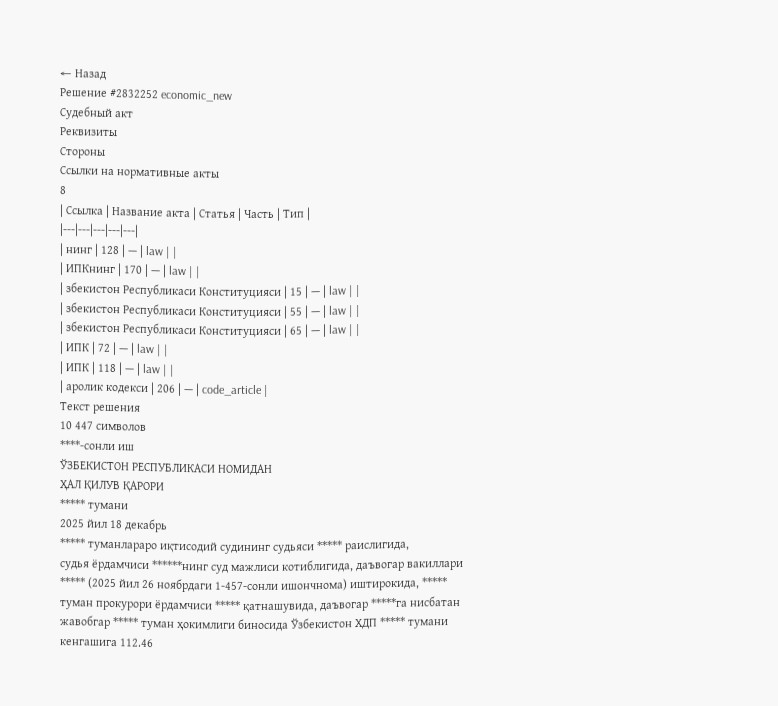← Назад
Решение #2832252 economic_new
Судебный акт
Реквизиты
Стороны
Ссылки на нормативные акты
8
| Ссылка | Название акта | Статья | Часть | Тип |
|---|---|---|---|---|
| нинг | 128 | — | law | |
| ИПКнинг | 170 | — | law | |
| збекистон Республикаси Конституцияси | 15 | — | law | |
| збекистон Республикаси Конституцияси | 55 | — | law | |
| збекистон Республикаси Конституцияси | 65 | — | law | |
| ИПК | 72 | — | law | |
| ИПК | 118 | — | law | |
| аролик кодекси | 206 | — | code_article |
Текст решения
10 447 символов
****-сонли иш
ЎЗБЕКИСТОН РЕСПУБЛИКАСИ НОМИДАН
ҲАЛ ҚИЛУВ ҚАРОРИ
***** тумани
2025 йил 18 декабрь
***** туманлараро иқтисодий судининг судьяси ***** раислигида,
судья ёрдамчиси ******нинг суд мажлиси котиблигида, даъвогар вакиллари
***** (2025 йил 26 ноябрдаги 1-457-сонли ишончнома) иштирокида, *****
туман прокурори ёрдамчиси ***** қатнашувида, даъвогар *****га нисбатан
жавобгар ***** туман ҳокимлиги биносида Ўзбекистон ХДП ***** тумани
кенгашига 112.46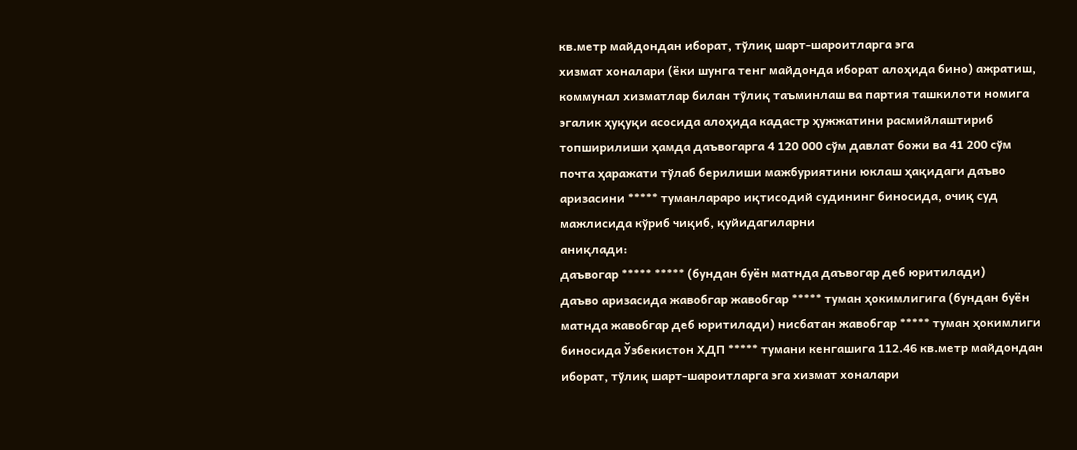кв.метр майдондан иборат, тўлиқ шарт-шароитларга эга
хизмат хоналари (ёки шунга тенг майдонда иборат алоҳида бино) ажратиш,
коммунал хизматлар билан тўлиқ таъминлаш ва партия ташкилоти номига
эгалик ҳуқуқи асосида алоҳида кадастр ҳужжатини расмийлаштириб
топширилиши ҳамда даъвогарга 4 120 000 сўм давлат божи ва 41 200 сўм
почта ҳаражати тўлаб берилиши мажбуриятини юклаш ҳақидаги даъво
аризасини ***** туманлараро иқтисодий судининг биносида, очиқ суд
мажлисида кўриб чиқиб, қуйидагиларни
аниқлади:
даъвогар ***** ***** (бундан буён матнда даъвогар деб юритилади)
даъво аризасида жавобгар жавобгар ***** туман ҳокимлигига (бундан буён
матнда жавобгар деб юритилади) нисбатан жавобгар ***** туман ҳокимлиги
биносида Ўзбекистон ХДП ***** тумани кенгашига 112.46 кв.метр майдондан
иборат, тўлиқ шарт-шароитларга эга хизмат хоналари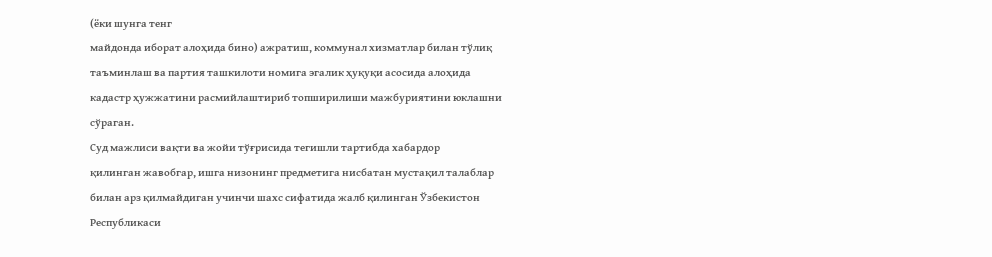(ёки шунга тенг
майдонда иборат алоҳида бино) ажратиш, коммунал хизматлар билан тўлиқ
таъминлаш ва партия ташкилоти номига эгалик ҳуқуқи асосида алоҳида
кадастр ҳужжатини расмийлаштириб топширилиши мажбуриятини юклашни
сўраган.
Суд мажлиси вақти ва жойи тўғрисида тегишли тартибда хабардор
қилинган жавобгар, ишга низонинг предметига нисбатан мустақил талаблар
билан арз қилмайдиган учинчи шахс сифатида жалб қилинган Ўзбекистон
Республикаси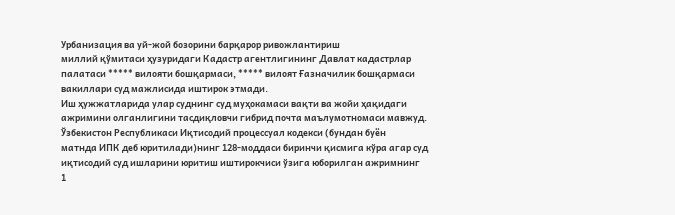Урбанизация ва уй-жой бозорини барқарор ривожлантириш
миллий қўмитаси ҳузуридаги Кадастр агентлигининг Давлат кадастрлар
палатаси ***** вилояти бошқармаси, ***** вилоят Ғазначилик бошқармаси
вакиллари суд мажлисида иштирок этмади.
Иш ҳужжатларида улар суднинг суд муҳокамаси вақти ва жойи ҳақидаги
ажримини олганлигини тасдиқловчи гибрид почта маълумотномаси мавжуд.
Ўзбекистон Республикаси Иқтисодий процессуал кодекси (бундан буён
матнда ИПК деб юритилади)нинг 128-моддаси биринчи қисмига кўра агар суд
иқтисодий суд ишларини юритиш иштирокчиси ўзига юборилган ажримнинг
1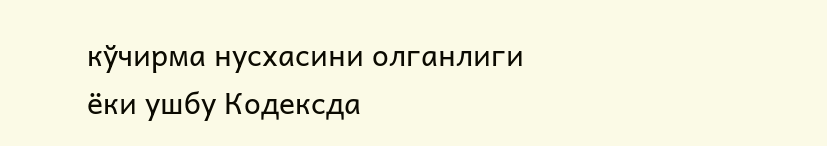кўчирма нусхасини олганлиги ёки ушбу Кодексда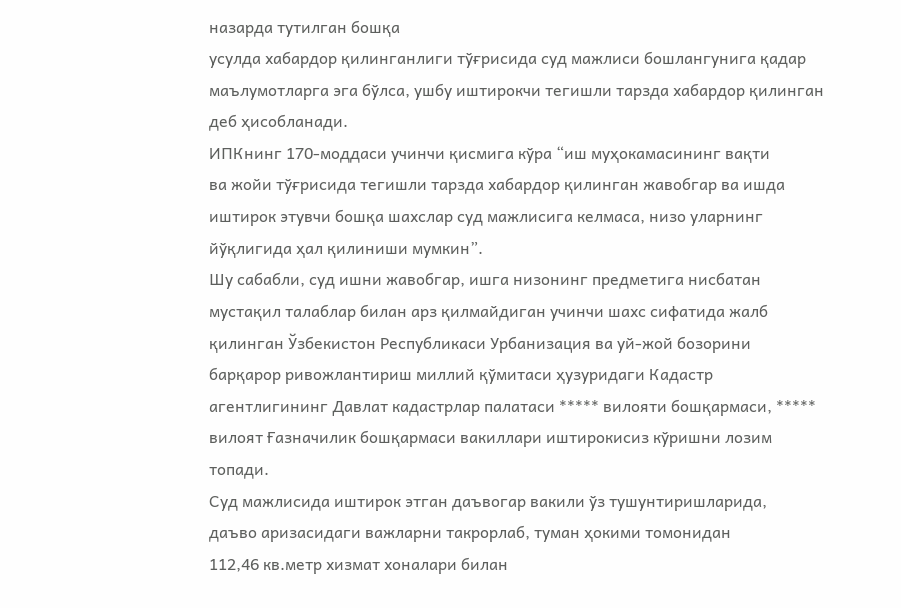назарда тутилган бошқа
усулда хабардор қилинганлиги тўғрисида суд мажлиси бошлангунига қадар
маълумотларга эга бўлса, ушбу иштирокчи тегишли тарзда хабардор қилинган
деб ҳисобланади.
ИПКнинг 170-моддаси учинчи қисмига кўра “иш муҳокамасининг вақти
ва жойи тўғрисида тегишли тарзда хабардор қилинган жавобгар ва ишда
иштирок этувчи бошқа шахслар суд мажлисига келмаса, низо уларнинг
йўқлигида ҳал қилиниши мумкин”.
Шу сабабли, суд ишни жавобгар, ишга низонинг предметига нисбатан
мустақил талаблар билан арз қилмайдиган учинчи шахс сифатида жалб
қилинган Ўзбекистон Республикаси Урбанизация ва уй-жой бозорини
барқарор ривожлантириш миллий қўмитаси ҳузуридаги Кадастр
агентлигининг Давлат кадастрлар палатаси ***** вилояти бошқармаси, *****
вилоят Ғазначилик бошқармаси вакиллари иштирокисиз кўришни лозим
топади.
Суд мажлисида иштирок этган даъвогар вакили ўз тушунтиришларида,
даъво аризасидаги важларни такрорлаб, туман ҳокими томонидан
112,46 кв.метр хизмат хоналари билан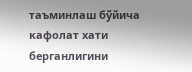таъминлаш бўйича кафолат хати
берганлигини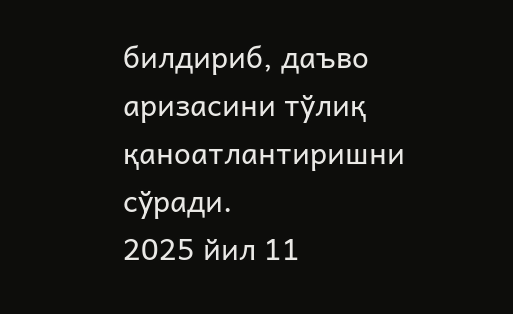билдириб, даъво аризасини тўлиқ қаноатлантиришни сўради.
2025 йил 11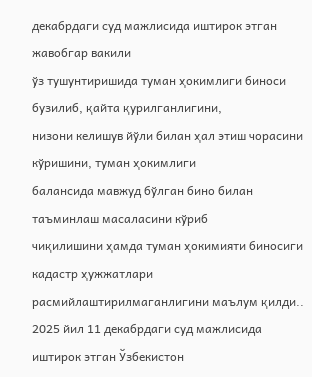декабрдаги суд мажлисида иштирок этган жавобгар вакили
ўз тушунтиришида туман ҳокимлиги биноси бузилиб, қайта қурилганлигини,
низони келишув йўли билан ҳал этиш чорасини кўришини, туман ҳокимлиги
балансида мавжуд бўлган бино билан таъминлаш масаласини кўриб
чиқилишини ҳамда туман ҳокимияти биносиги кадастр ҳужжатлари
расмийлаштирилмаганлигини маълум қилди..
2025 йил 11 декабрдаги суд мажлисида иштирок этган Ўзбекистон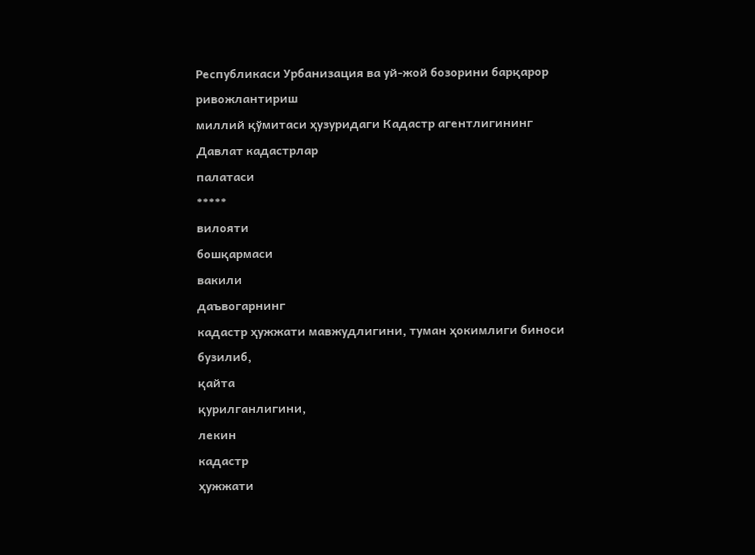Республикаси Урбанизация ва уй-жой бозорини барқарор ривожлантириш
миллий қўмитаси ҳузуридаги Кадастр агентлигининг Давлат кадастрлар
палатаси
*****
вилояти
бошқармаси
вакили
даъвогарнинг
кадастр ҳужжати мавжудлигини, туман ҳокимлиги биноси бузилиб,
қайта
қурилганлигини,
лекин
кадастр
ҳужжати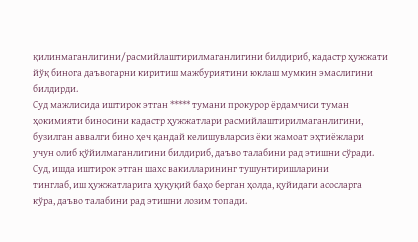қилинмаганлигини/расмийлаштирилмаганлигини билдириб, кадастр ҳужжати
йўқ бинога даъвогарни киритиш мажбуриятини юклаш мумкин эмаслигини
билдирди.
Суд мажлисида иштирок этган ***** тумани прокурор ёрдамчиси туман
ҳокимияти биносини кадастр ҳужжатлари расмийлаштирилмаганлигини,
бузилган аввалги бино ҳеч қандай келишувларсиз ёки жамоат эҳтиёжлари
учун олиб қўйилмаганлигини билдириб, даъво талабини рад этишни сўради.
Суд, ишда иштирок этган шахс вакилларининг тушунтиришларини
тинглаб, иш ҳужжатларига ҳуқуқий баҳо берган ҳолда, қуйидаги асосларга
кўра, даъво талабини рад этишни лозим топади.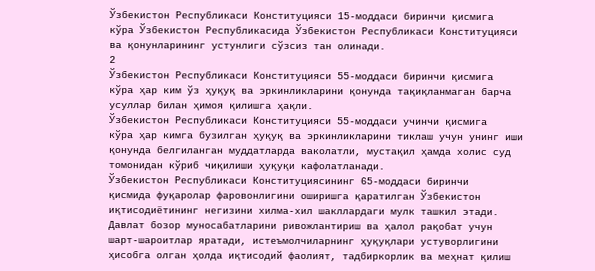Ўзбекистон Республикаси Конституцияси 15-моддаси биринчи қисмига
кўра Ўзбекистон Республикасида Ўзбекистон Республикаси Конституцияси
ва қонунларининг устунлиги сўзсиз тан олинади.
2
Ўзбекистон Республикаси Конституцияси 55-моддаси биринчи қисмига
кўра ҳар ким ўз ҳуқуқ ва эркинликларини қонунда тақиқланмаган барча
усуллар билан ҳимоя қилишга ҳақли.
Ўзбекистон Республикаси Конституцияси 55-моддаси учинчи қисмига
кўра ҳар кимга бузилган ҳуқуқ ва эркинликларини тиклаш учун унинг иши
қонунда белгиланган муддатларда ваколатли, мустақил ҳамда холис суд
томонидан кўриб чиқилиши ҳуқуқи кафолатланади.
Ўзбекистон Республикаси Конституциясининг 65-моддаси биринчи
қисмида фуқаролар фаровонлигини оширишга қаратилган Ўзбекистон
иқтисодиётининг негизини хилма-хил шакллардаги мулк ташкил этади.
Давлат бозор муносабатларини ривожлантириш ва ҳалол рақобат учун
шарт-шароитлар яратади, истеъмолчиларнинг ҳуқуқлари устуворлигини
ҳисобга олган ҳолда иқтисодий фаолият, тадбиркорлик ва меҳнат қилиш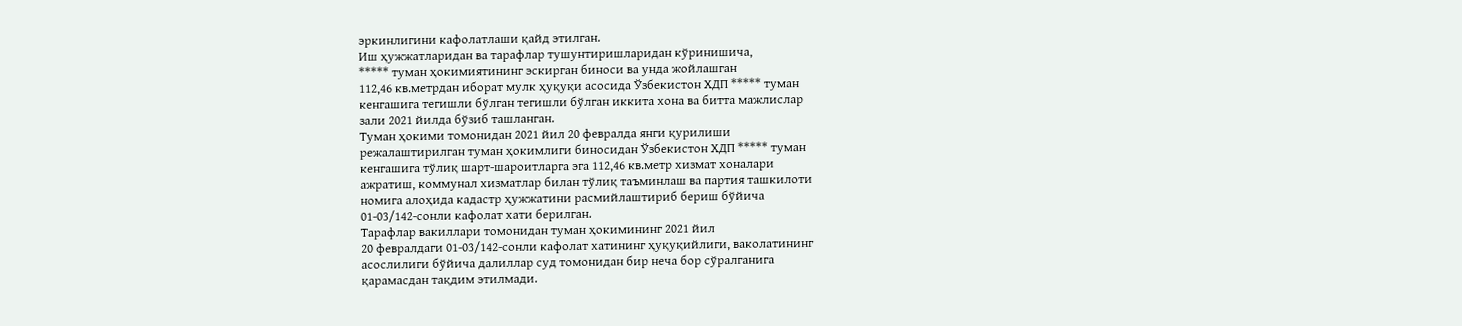эркинлигини кафолатлаши қайд этилган.
Иш ҳужжатларидан ва тарафлар тушунтиришларидан кўринишича,
***** туман ҳокимиятининг эскирган биноси ва унда жойлашган
112,46 кв.метрдан иборат мулк ҳуқуқи асосида Ўзбекистон ХДП ***** туман
кенгашига тегишли бўлган тегишли бўлган иккита хона ва битта мажлислар
зали 2021 йилда бўзиб ташланган.
Туман ҳокими томонидан 2021 йил 20 февралда янги қурилиши
режалаштирилган туман ҳокимлиги биносидан Ўзбекистон ХДП ***** туман
кенгашига тўлиқ шарт-шароитларга эга 112,46 кв.метр хизмат хоналари
ажратиш, коммунал хизматлар билан тўлиқ таъминлаш ва партия ташкилоти
номига алоҳида кадастр ҳужжатини расмийлаштириб бериш бўйича
01-03/142-сонли кафолат хати берилган.
Тарафлар вакиллари томонидан туман ҳокимининг 2021 йил
20 февралдаги 01-03/142-сонли кафолат хатининг ҳуқуқийлиги, ваколатининг
асослилиги бўйича далиллар суд томонидан бир неча бор сўралганига
қарамасдан тақдим этилмади.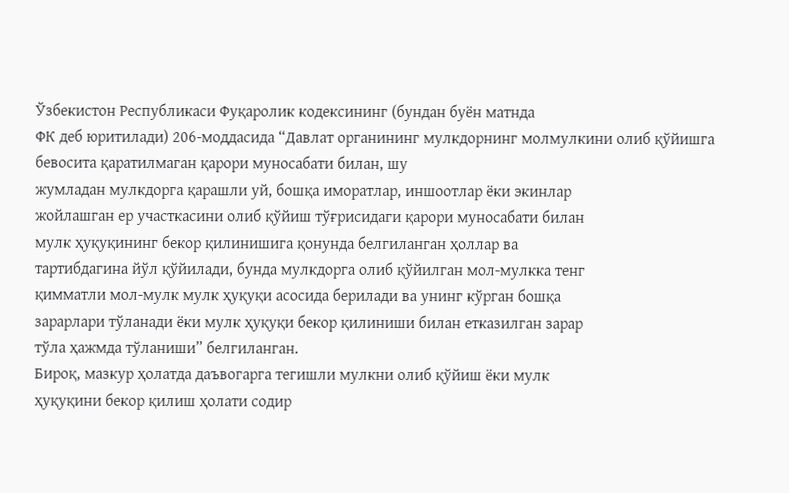Ўзбекистон Республикаси Фуқаролик кодексининг (бундан буён матнда
ФК деб юритилади) 206-моддасида “Давлат органининг мулкдорнинг молмулкини олиб қўйишга бевосита қаратилмаган қарори муносабати билан, шу
жумладан мулкдорга қарашли уй, бошқа иморатлар, иншоотлар ёки экинлар
жойлашган ер участкасини олиб қўйиш тўғрисидаги қарори муносабати билан
мулк ҳуқуқининг бекор қилинишига қонунда белгиланган ҳоллар ва
тартибдагина йўл қўйилади, бунда мулкдорга олиб қўйилган мол-мулкка тенг
қимматли мол-мулк мулк ҳуқуқи асосида берилади ва унинг кўрган бошқа
зарарлари тўланади ёки мулк ҳуқуқи бекор қилиниши билан етказилган зарар
тўла ҳажмда тўланиши” белгиланган.
Бироқ, мазкур ҳолатда даъвогарга тегишли мулкни олиб қўйиш ёки мулк
ҳуқуқини бекор қилиш ҳолати содир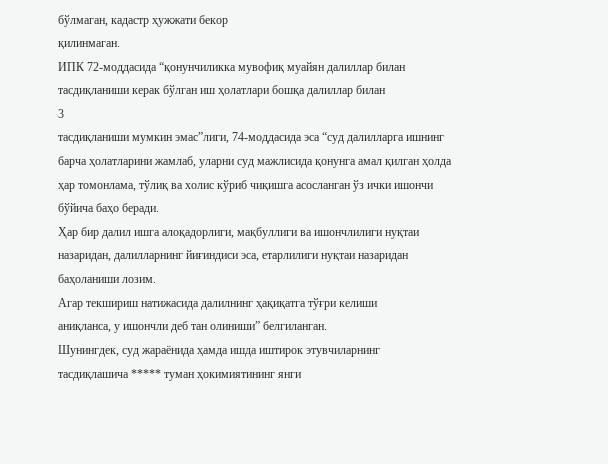бўлмаган, кадастр ҳужжати бекор
қилинмаган.
ИПК 72-моддасида “қонунчиликка мувофиқ муайян далиллар билан
тасдиқланиши керак бўлган иш ҳолатлари бошқа далиллар билан
3
тасдиқланиши мумкин эмас”лиги, 74-моддасида эса “суд далилларга ишнинг
барча ҳолатларини жамлаб, уларни суд мажлисида қонунга амал қилган ҳолда
ҳар томонлама, тўлиқ ва холис кўриб чиқишга асосланган ўз ички ишончи
бўйича баҳо беради.
Ҳар бир далил ишга алоқадорлиги, мақбуллиги ва ишончлилиги нуқтаи
назаридан, далилларнинг йиғиндиси эса, етарлилиги нуқтаи назаридан
баҳоланиши лозим.
Агар текшириш натижасида далилнинг ҳақиқатга тўғри келиши
аниқланса, у ишончли деб тан олиниши” белгиланган.
Шунингдек, суд жараёнида ҳамда ишда иштирок этувчиларнинг
тасдиқлашича ***** туман ҳокимиятининг янги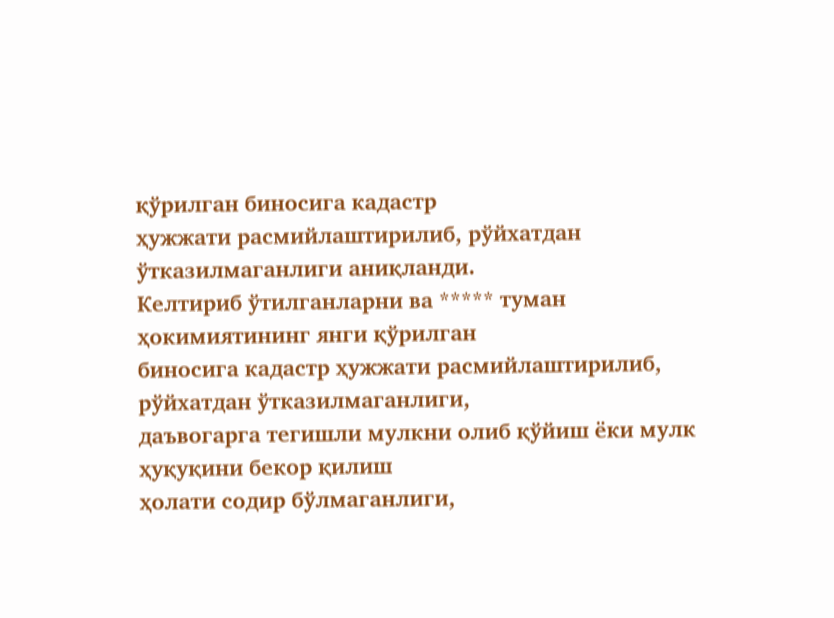қўрилган биносига кадастр
ҳужжати расмийлаштирилиб, рўйхатдан ўтказилмаганлиги аниқланди.
Келтириб ўтилганларни ва ***** туман ҳокимиятининг янги қўрилган
биносига кадастр ҳужжати расмийлаштирилиб, рўйхатдан ўтказилмаганлиги,
даъвогарга тегишли мулкни олиб қўйиш ёки мулк ҳуқуқини бекор қилиш
ҳолати содир бўлмаганлиги,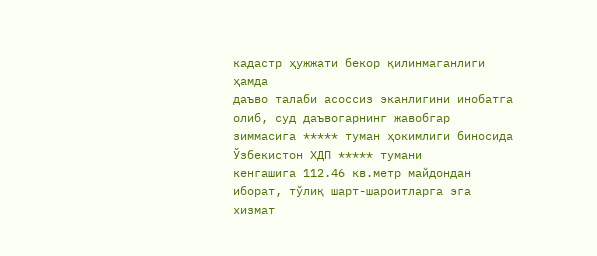кадастр ҳужжати бекор қилинмаганлиги ҳамда
даъво талаби асоссиз эканлигини инобатга олиб, суд даъвогарнинг жавобгар
зиммасига ***** туман ҳокимлиги биносида Ўзбекистон ХДП ***** тумани
кенгашига 112.46 кв.метр майдондан иборат, тўлиқ шарт-шароитларга эга
хизмат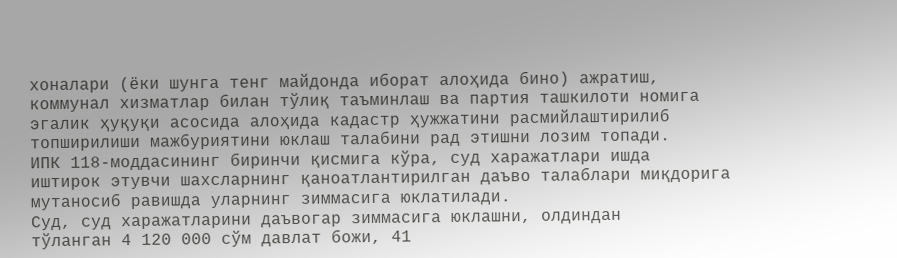хоналари (ёки шунга тенг майдонда иборат алоҳида бино) ажратиш,
коммунал хизматлар билан тўлиқ таъминлаш ва партия ташкилоти номига
эгалик ҳуқуқи асосида алоҳида кадастр ҳужжатини расмийлаштирилиб
топширилиши мажбуриятини юклаш талабини рад этишни лозим топади.
ИПК 118-моддасининг биринчи қисмига кўра, суд харажатлари ишда
иштирок этувчи шахсларнинг қаноатлантирилган даъво талаблари миқдорига
мутаносиб равишда уларнинг зиммасига юклатилади.
Суд, суд харажатларини даъвогар зиммасига юклашни, олдиндан
тўланган 4 120 000 сўм давлат божи, 41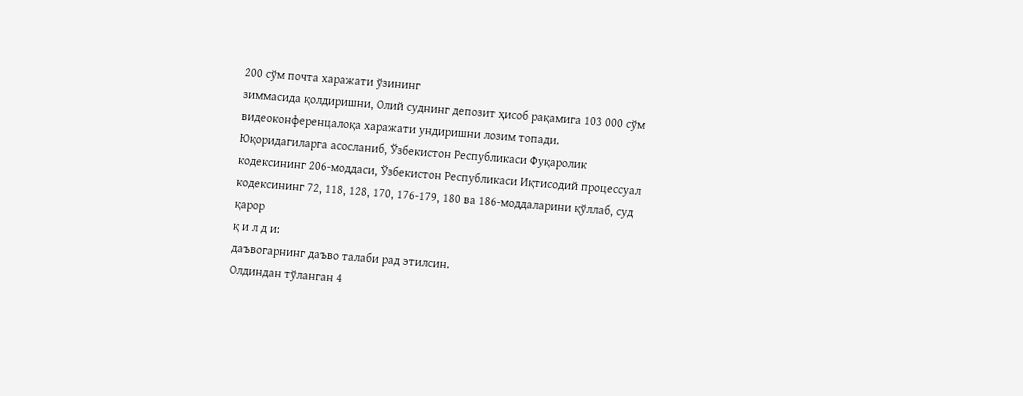200 сўм почта харажати ўзининг
зиммасида қолдиришни, Олий суднинг депозит ҳисоб рақамига 103 000 сўм
видеоконференцалоқа харажати ундиришни лозим топади.
Юқоридагиларга асосланиб, Ўзбекистон Республикаси Фуқаролик
кодексининг 206-моддаси, Ўзбекистон Республикаси Иқтисодий процессуал
кодексининг 72, 118, 128, 170, 176-179, 180 ва 186-моддаларини қўллаб, суд
қарор
қ и л д и:
даъвогарнинг даъво талаби рад этилсин.
Олдиндан тўланган 4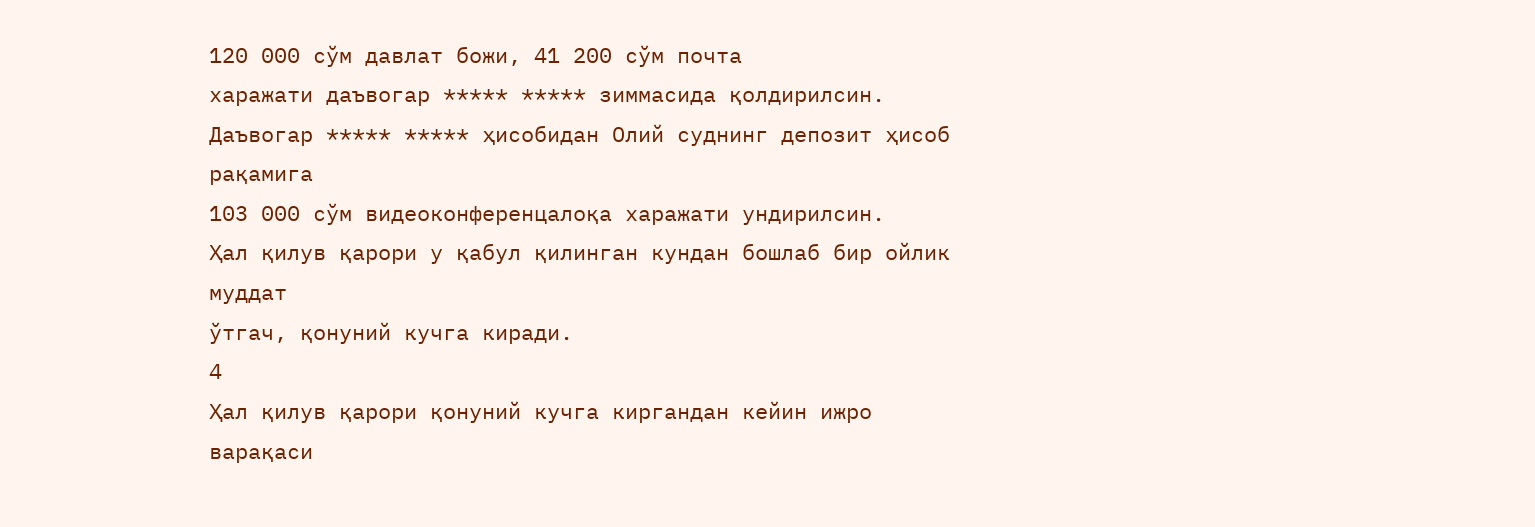120 000 сўм давлат божи, 41 200 сўм почта
харажати даъвогар ***** ***** зиммасида қолдирилсин.
Даъвогар ***** ***** ҳисобидан Олий суднинг депозит ҳисоб рақамига
103 000 сўм видеоконференцалоқа харажати ундирилсин.
Ҳал қилув қарори у қабул қилинган кундан бошлаб бир ойлик муддат
ўтгач, қонуний кучга киради.
4
Ҳал қилув қарори қонуний кучга киргандан кейин ижро варақаси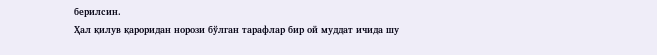берилсин.
Ҳал қилув қароридан норози бўлган тарафлар бир ой муддат ичида шу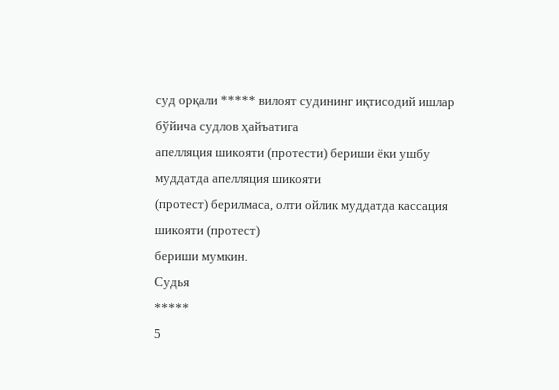суд орқали ***** вилоят судининг иқтисодий ишлар бўйича судлов ҳайъатига
апелляция шикояти (протести) бериши ёки ушбу муддатда апелляция шикояти
(протест) берилмаса, олти ойлик муддатда кассация шикояти (протест)
бериши мумкин.
Судья
*****
5